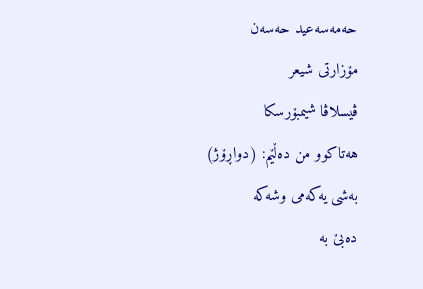حەمەسەعید حەسەن
مۆزارتی شیعر
ڤیسلاڤا شیمبۆرسکا
هەتاکوو من دەڵێم: (دواڕۆژ)
بەشی یەکەمی وشەکە
دەبێ بە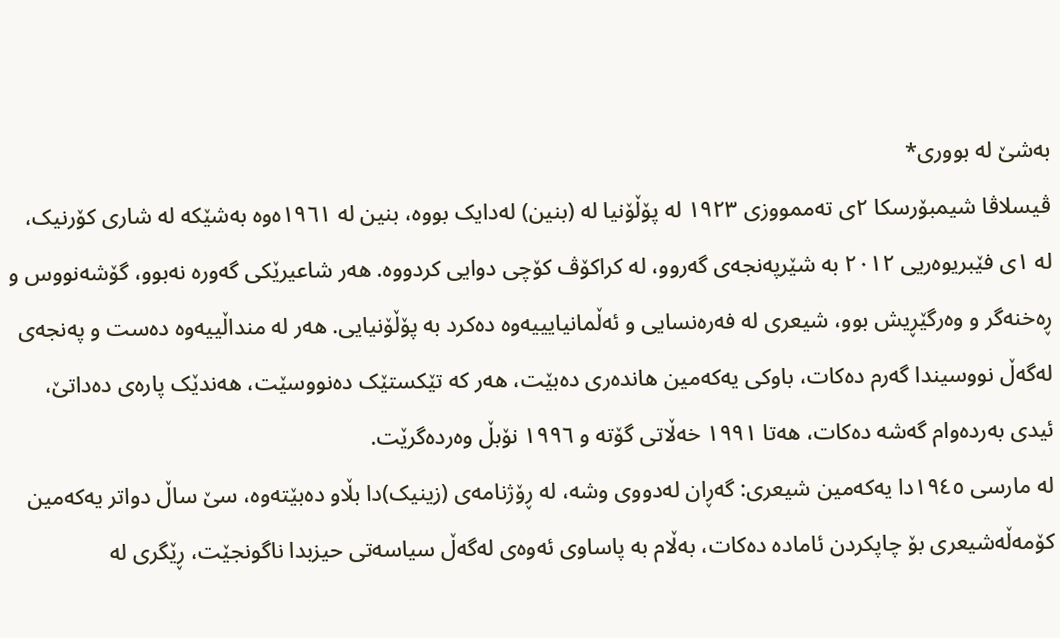بەشێ لە بووری*
ڤیسلاڤا شیمبۆرسکا ٢ی تەممووزی ١٩٢٣ لە پۆڵۆنیا لە (بنین) لەدایک بووە، بنین لە ١٩٦١ەوە بەشێکە لە شاری کۆرنیک، لە ١ی فێبریوەریی ٢٠١٢ بە شێرپەنجەی گەروو، لە کراکۆڤ کۆچی دوایی کردووە. هەر شاعیرێکی گەورە نەبوو، گۆشەنووس و ڕەخنەگر و وەرگێڕیش بوو، شیعری لە فەرەنسایی و ئەڵمانیایییەوە دەکرد بە پۆڵۆنیایی. هەر لە منداڵییەوە دەست و پەنجەی لەگەڵ نووسیندا گەرم دەکات، باوکی یەکەمین هاندەری دەبێت، هەر کە تێکستێک دەنووسێت، هەندێک پارەی دەداتێ، ئیدی بەردەوام گەشە دەکات، هەتا ١٩٩١ خەڵاتی گۆتە و ١٩٩٦ نۆبڵ وەردەگرێت.
لە مارسی ١٩٤٥دا یەکەمین شیعری: گەڕان لەدووی وشە، لە ڕۆژنامەی (زینیک)دا بڵاو دەبێتەوە، سێ ساڵ دواتر یەکەمین کۆمەڵەشیعری بۆ چاپکردن ئامادە دەکات، بەڵام بە پاساوی ئەوەی لەگەڵ سیاسەتی حیزبدا ناگونجێت، ڕێگری لە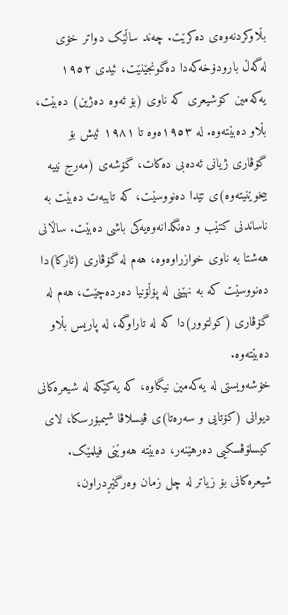بڵاوکردنەوەی دەکرێت. چەند ساڵێک دواتر خۆی لەگەڵ بارودۆخەکەدا دەگونجێنێت، ئیدی ١٩٥٢ یەکەمین کۆشیعری کە ناوی (بۆ ئەوە دەژین) دەبێت، بڵاو دەبێتەوە. لە ١٩٥٣ەوە تا ١٩٨١ ئیش بۆ گۆڤاری ژیانی ئەدەبی دەکات، گۆشەی (مەرج نییە بیخوێنیتەوە)ی تێدا دەنووسێت، کە تایبەت دەبێت بە ناساندنی کتێب و دەنگدانەوەیەکی باشی دەبێت. ساڵانی هەشتا بە ناوی خوازراوەوە، هەم لە گۆڤاری (ئارکا)دا دەنووسێت کە بە نهێنی لە پۆڵۆنیا دەردەچێت، هەم لە گۆڤاری (کولتوور)دا کە لە تاراوگە، لە پاریس بڵاو دەبێتەوە.
خۆشەویستی لە یەکەمین نیگاوە، کە یەکێکە لە شیعرەکانی دیوانی (کۆتایی و سەرەتا)ی ڤیسلاڤا شیمبۆرسکا، لای کیسلۆڤسکیی دەرهێنەر، دەبێتە هەوێنی فیلمێک. شیعرەکانی بۆ زیاتر لە چل زمان وەرگێڕدراون،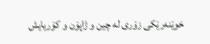خوێنەرێکی زۆری لە چین و ژاپۆن و کۆریایش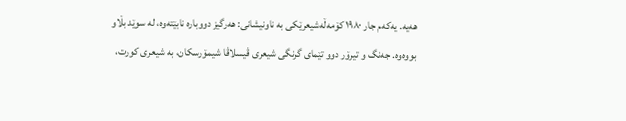هەیە. یەکەم جار ١٩٨٠ کۆمەڵەشیعرێکی بە ناونیشانی: هەرگیز دووبارە نابێتەوە، لە سوێد بڵاو بووەوە. جەنگ و تیرۆر دوو تێمای گرنگی شیعری ڤیسلاڤا شیمۆرسکان، بە شیعری کورت،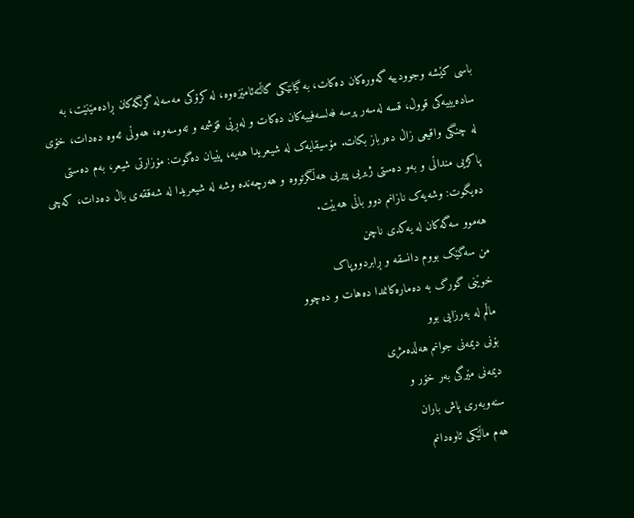باسی کێشە وجوودییە گەورەکان دەکات، بە گیانێکی گاڵتەئامێزەوە، لە کرۆکی مەسەلە گرنگەکان ڕادەمێنێت، بە سادەیییەکی قووڵ، قسە لەسەر پرسە فەلسەفییەکان دەکات و لەڕێی قۆشمە و تەوسەوە، هەوڵی ئەوە دەدات، خۆی لە چنگی واقیعی زاڵ دەرباز بکات. مۆسیقایەک لە شیعریدا هەیە، پێیان دەگوت: مۆزارتی شیعر، بەم دەستی پاکژیی منداڵی و بەو دەستی ژیریی پیریی هەڵگرتووە و هەرچەندە وشە لە شیعریدا لە شەققەی باڵ دەدات، کەچی دەیگوت: وشەیەک نازانم دوو باڵی هەبێت.
هەموو سەگەکان لە یەکدی ناچن
من سەگێک بووم دانسقە و ڕابردووپاک
خوێنی گورگ بە دەمارەکانمدا دەهات و دەچوو
ماڵم لە بەرزایی بوو
بۆنی دیمەنی جوانم هەڵدەمژی
دیمەنی مێرگی بەر خۆر و
سنەوبەری پاش باران
هەم ماڵێکی ئاوەدانم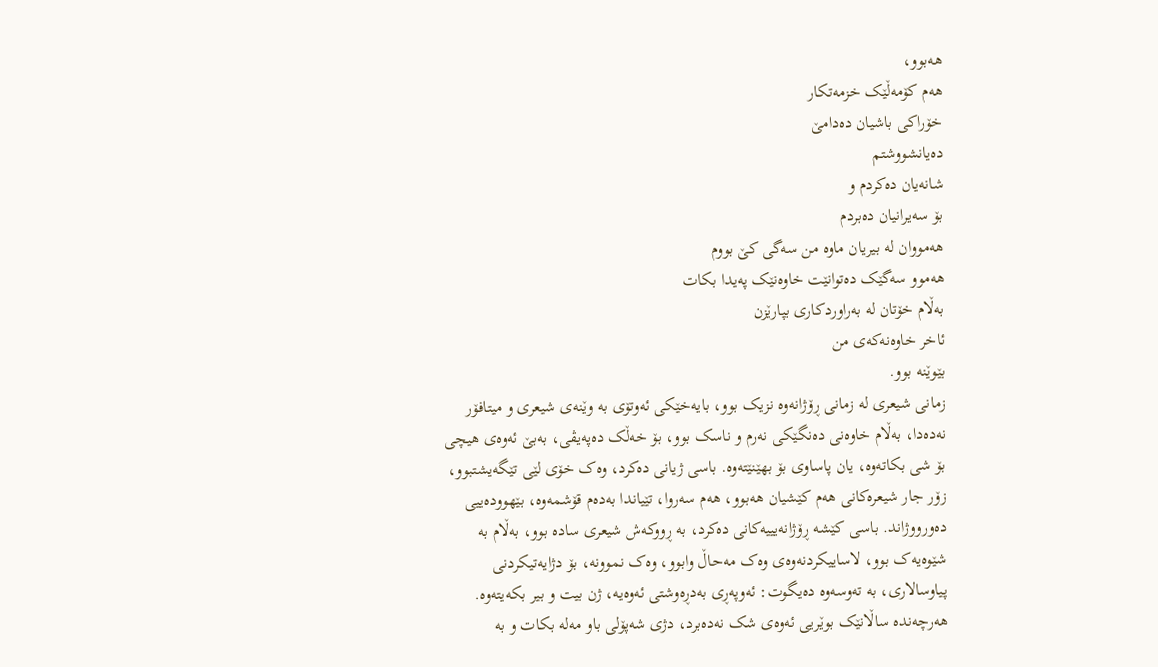هەبوو،
هەم کۆمەڵێک خزمەتکار
خۆراکی باشیان دەدامێ
دەیانشووشتم
شانەیان دەکردم و
بۆ سەیرانیان دەبردم
هەمووان لە بیریان ماوە من سەگی کێ بووم
هەموو سەگێک دەتوانێت خاوەنێک پەیدا بکات
بەڵام خۆتان لە بەراوردکاری بپارێزن
ئاخر خاوەنەکەی من
بێوێنە بوو.
زمانی شیعری لە زمانی ڕۆژانەوە نزیک بوو، بایەخێکی ئەوتۆی بە وێنەی شیعری و میتافۆر نەدەدا، بەڵام خاوەنی دەنگێکی نەرم و ناسک بوو، بۆ خەڵک دەپەیڤی، بەبێ ئەوەی هیچی بۆ شی بکاتەوە، یان پاساوی بۆ بهێنێتەوە. باسی ژیانی دەکرد، وەک خۆی لێی تێگەیشتبوو، زۆر جار شیعرەکانی هەم کێشیان هەبوو، هەم سەروا، تێیاندا بەدەم قۆشمەوە، بێهوودەییی دەورووژاند. باسی کێشە ڕۆژانەیییەکانی دەکرد، بە ڕووکەش شیعری سادە بوو، بەڵام بە شێوەیەک بوو، لاساییکردنەوەی وەک مەحاڵ وابوو، وەک نموونە، بۆ دژایەتیکردنی پیاوسالاری، بە تەوسەوە دەیگوت: ئەوپەڕی بەدڕەوشتی ئەوەیە، ژن بیت و بیر بکەیتەوە.
هەرچەندە ساڵانێک بوێریی ئەوەی شک نەدەبرد، دژی شەپۆلی باو مەلە بکات و بە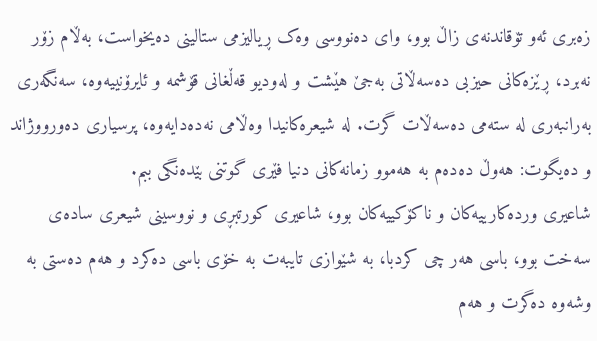زەبری ئەو تۆقاندنەی زاڵ بوو، وای دەنووسی وەک ڕیالیزمی ستالینی دەیخواست، بەڵام زۆر نەبرد، ڕێزەکانی حیزبی دەسەڵاتی بەجێ هێشت و لەودیو قەڵغانی قۆشمە و ئایرۆنییەوە، سەنگەری بەرانبەری لە ستەمی دەسەڵات گرت. لە شیعرەکانیدا وەڵامی نەدەدایەوە، پرسیاری دەورووژاند و دەیگوت: هەوڵ دەدەم بە هەموو زمانەکانی دنیا فێری گوتنی بێدەنگی ببم.
شاعیری وردەکارییەکان و ناکۆکییەکان بوو، شاعیری کورتبڕی و نووسینی شیعری سادەی سەخت بوو، باسی هەر چی کردبا، بە شێوازی تایبەت بە خۆی باسی دەکرد و هەم دەستی بە وشەوە دەگرت و هەم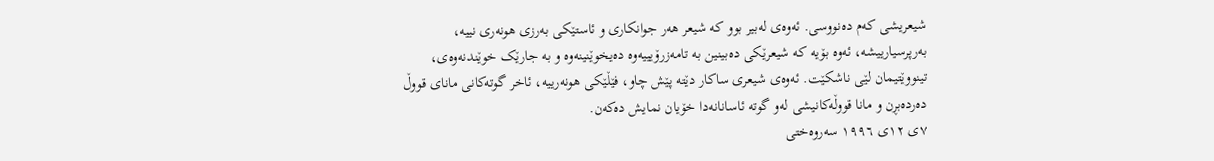شیعریشی کەم دەنووسی. ئەوەی لەبیر بوو کە شیعر هەر جوانکاری و ئاستێکی بەرزی هونەری نییە، بەرپرسیارییشە، ئەوە بۆیە کە شیعرێکی دەبینین بە تامەزرۆیییەوە دەیخوێنینەوە و بە جارێک خوێندنەوەی، تینووێتیمان لێی ناشکێت. ئەوەی شیعری ساکار دێتە پێش چاو، فێڵێکی هونەرییە، ئاخر گوتەکانی مانای قووڵ دەردەبڕن و مانا قووڵەکانیشی لەو گوتە ئاسانانەدا خۆیان نمایش دەکەن.
٧ی ١٢ی ١٩٩٦ سەروەختی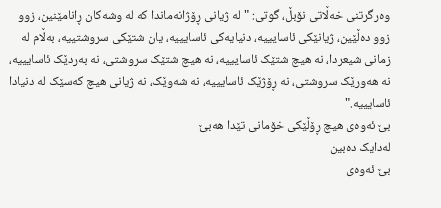وەرگرتنی خەڵاتی نۆبڵ، گوتی: "لە ژیانی ڕۆژانەماندا کە لە وشەکان ڕانامێنین، زوو زوو دەڵێین، ژیانێکی ئاسایییە، دنیایەکی ئاسایییە، یان شتێکی سروشتییە، بەڵام لە زمانی شیعردا، نە هیچ شتێک ئاسایییە، نە هیچ شتێک سروشتی، نە بەردێک ئاسایییە، نە هەورێک سروشتی، نە ڕۆژێک ئاسایییە، نە شەوێک، نە ژیانی هیچ کەسێک لە دنیادا ئاسایییە."
بێ ئەوەی هیچ ڕۆڵێکی خۆمانی تێدا هەبێ
لەدایک دەبین
بێ ئەوەی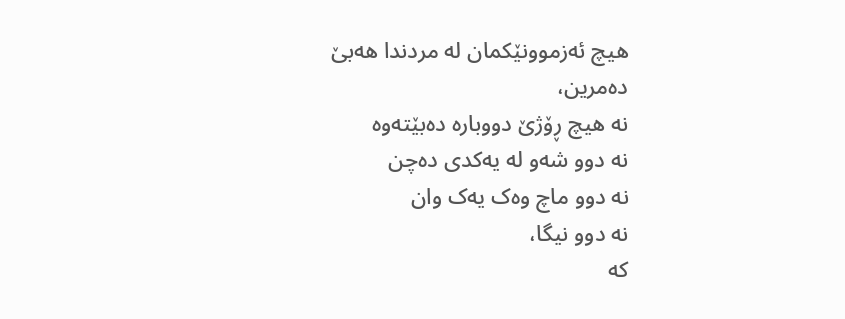هیچ ئەزموونێکمان لە مردندا هەبێ
دەمرین،
نە هیچ ڕۆژێ دووبارە دەبێتەوە
نە دوو شەو لە یەکدی دەچن
نە دوو ماچ وەک یەک وان
نە دوو نیگا،
کە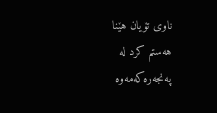ناوی تۆیان هێنا
هەستم کرد لە پەنجەرەکەمەوە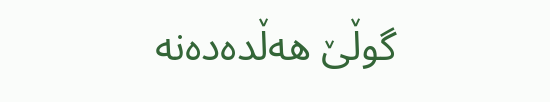گوڵێ هەڵدەدەنە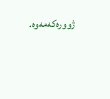ژوورەکەمەوە.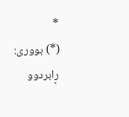*
(*) بووری: ڕابردوو